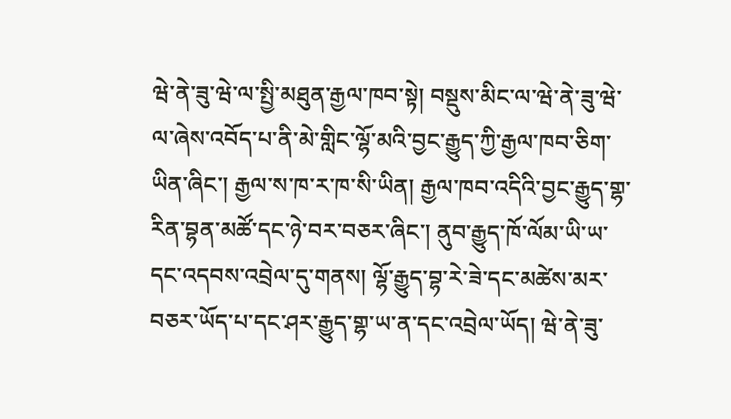ཝེ་ནེ་ཟུ་ཝེ་ལ་སྤྱི་མཐུན་རྒྱལ་ཁབ་སྟེ། བསྡུས་མིང་ལ་ཝེ་ནེ་ཟུ་ཝེ་ལ་ཞེས་འབོད་པ་ནི་མེ་གླིང་ལྷོ་མའི་བྱང་རྒྱུད་ཀྱི་རྒྱལ་ཁབ་ཅིག་ཡིན་ཞིང་། རྒྱལ་ས་ཁ་ར་ཁ་སི་ཡིན། རྒྱལ་ཁབ་འདིའི་བྱང་རྒྱུད་གྷ་རིན་བྷན་མཚོ་དང་ཉེ་བར་བཅར་ཞིང་། ནུབ་རྒྱུད་ཁོ་ལོམ་ཡི་ཡ་དང་འདབས་འབྲེལ་དུ་གནས། ལྷོ་རྒྱུད་བྷ་རེ་ཟེ་དང་མཚེས་མར་བཅར་ཡོད་པ་དང་ཤར་རྒྱུད་གྷ་ཡ་ན་དང་འབྲེལ་ཡོད། ཝེ་ནེ་ཟུ་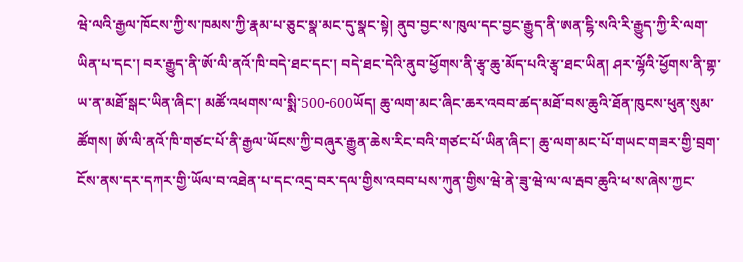ཝེ་ལའི་རྒྱལ་ཁོངས་ཀྱི་ས་ཁམས་ཀྱི་རྣམ་པ་ཅུང་སྣ་མང་དུ་སྣང་སྟེ། ནུབ་བྱང་ས་ཁུལ་དང་བྱང་རྒྱུད་ནི་ཨན་ངྷི་སའི་རི་རྒྱུད་ཀྱི་རི་ལག་ཡིན་པ་དང་། བར་རྒྱུད་ནི་ཨོ་ལི་ནའོ་ཁི་བདེ་ཐང་དང་། བདེ་ཐང་དེའི་ནུབ་ཕྱོགས་ནི་རྩྭ་ཆུ་མོད་པའི་རྩྭ་ཐང་ཡིན། ཤར་ལྷོའི་ཕྱོགས་ནི་གྷ་ཡ་ན་མཐོ་སྒང་ཡིན་ཞིང་། མཚོ་འཕགས་ལ་སྨི་500-600ཡོད། ཆུ་ལག་མང་ཞིང་ཆར་འབབ་ཚད་མཐོ་བས་ཆུའི་ཐོན་ཁུངས་ཕུན་སུམ་ཚོགས། ཨོ་ལི་ནའོ་ཁི་གཙང་པོ་ནི་རྒྱལ་ཡོངས་ཀྱི་བཞུར་རྒྱུན་ཆེས་རིང་བའི་གཙང་པོ་ཡིན་ཞིང་། ཆུ་ལག་མང་པོ་གཡང་གཟར་གྱི་བྲག་ངོས་ནས་དར་དཀར་གྱི་ཡོལ་བ་འཐེན་པ་དང་འདྲ་བར་དལ་གྱིས་འབབ་པས་ཀུན་གྱིས་ཝེ་ནེ་ཟུ་ཝེ་ལ་ལ་རྦབ་ཆུའི་ཕ་ས་ཞེས་ཀྱང་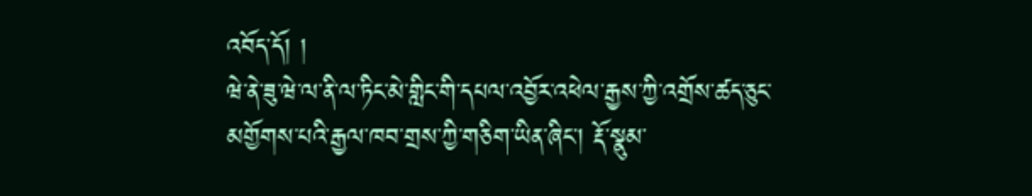འབོད་དོ། །
ཝེ་ནེ་ཟུ་ཝེ་ལ་ནི་ལ་ཏིང་མེ་གླིང་གི་དཔལ་འབྱོར་འཕེལ་རྒྱས་ཀྱི་འགྲོས་ཚད་ཅུང་མགྱོགས་པའི་རྒྱལ་ཁབ་གྲས་ཀྱི་གཅིག་ཡིན་ཞིང་། རྡོ་སྣུམ་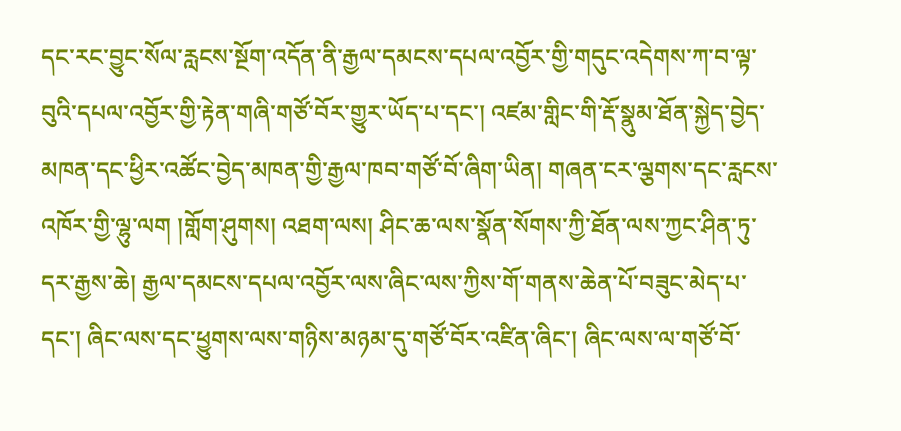དང་རང་བྱུང་སོལ་རླངས་སྔོག་འདོན་ནི་རྒྱལ་དམངས་དཔལ་འབྱོར་གྱི་གདུང་འདེགས་ཀ་བ་ལྟ་བུའི་དཔལ་འབྱོར་གྱི་རྟེན་གཞི་གཙོ་བོར་གྱུར་ཡོད་པ་དང་། འཛམ་གླིང་གི་རྡོ་སྣུམ་ཐོན་སྐྱེད་བྱེད་མཁན་དང་ཕྱིར་འཚོང་བྱེད་མཁན་གྱི་རྒྱལ་ཁབ་གཙོ་བོ་ཞིག་ཡིན། གཞན་ངར་ལྕགས་དང་རླངས་འཁོར་གྱི་ལྷུ་ལག །གློག་ཤུགས། འཐག་ལས། ཤིང་ཆ་ལས་སྣོན་སོགས་ཀྱི་ཐོན་ལས་ཀྱང་ཤིན་ཏུ་དར་རྒྱས་ཆེ། རྒྱལ་དམངས་དཔལ་འབྱོར་ལས་ཞིང་ལས་ཀྱིས་གོ་གནས་ཆེན་པོ་བཟུང་མེད་པ་དང་། ཞིང་ལས་དང་ཕྱུགས་ལས་གཉིས་མཉམ་དུ་གཙོ་བོར་འཛིན་ཞིང་། ཞིང་ལས་ལ་གཙོ་བོ་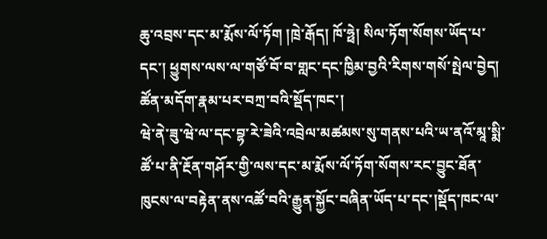ཆུ་འབྲས་དང་མ་རྨོས་ལོ་ཏོག །ཁྲེ་རྒོད། ཁོ་ཧྥེ། སིལ་ཏོག་སོགས་ཡོད་པ་དང་། ཕྱུགས་ལས་ལ་གཙོ་བོ་བ་གླང་དང་ཁྱིམ་བྱའི་རིགས་གསོ་སྤེལ་བྱེད།
ཚོན་མདོག་རྣམ་པར་བཀྲ་བའི་སྡོད་ཁང་།
ཝེ་ནེ་ཟུ་ཝེ་ལ་དང་བྷ་རེ་ཟེའི་འབྲེལ་མཚམས་སུ་གནས་པའི་ཡ་ནའོ་མཱ་སྨི་ཚོ་པ་ནི་རྔོན་གཤོར་གྱི་ལས་དང་མ་རྨོས་ལོ་ཏོག་སོགས་རང་བྱུང་ཐོན་ཁུངས་ལ་བརྟེན་ནས་འཚོ་བའི་རྒྱུན་སྐྱོང་བཞིན་ཡོད་པ་དང་།སྡོད་ཁང་ལ་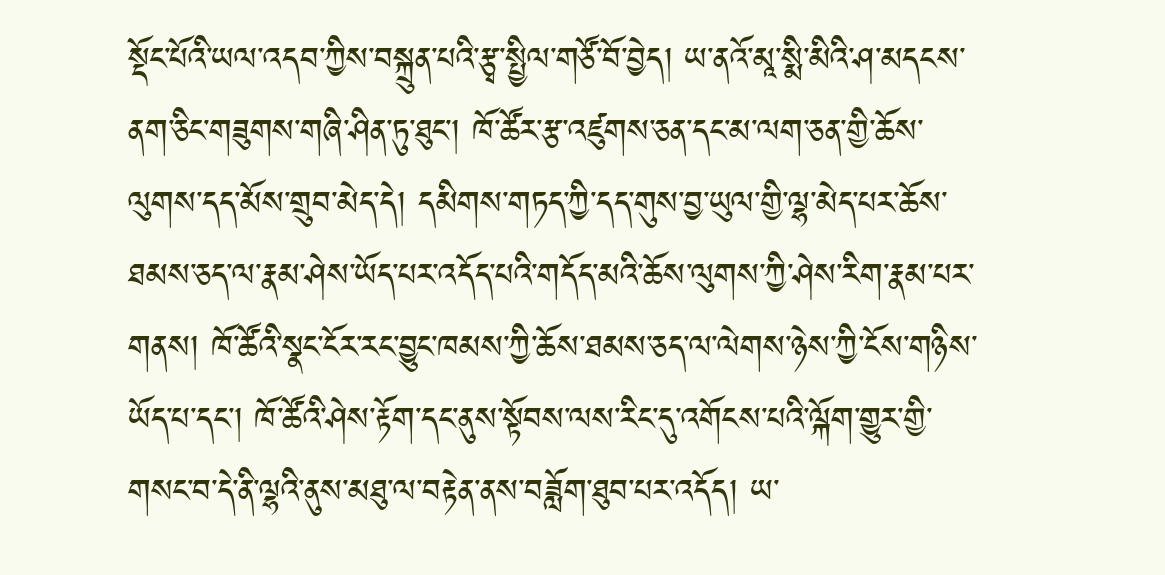སྡོང་པོའི་ཡལ་འདབ་ཀྱིས་བསྐྲུན་པའི་རྩྭ་སྤྱིལ་གཙོ་བོ་བྱེད། ཡ་ནའོ་མཱ་སྨི་མིའི་ཤ་མདངས་ནག་ཅིང་གཟུགས་གཞི་ཤིན་ཏུ་ཐུང་། ཁོ་ཚོར་རྩ་འཛུགས་ཅན་དང་མ་ལག་ཅན་གྱི་ཆོས་ལུགས་དད་མོས་གྲུབ་མེད་དེ། དམིགས་གཏད་ཀྱི་དད་གུས་བྱ་ཡུལ་གྱི་ལྷ་མེད་པར་ཆོས་ཐམས་ཅད་ལ་རྣམ་ཤེས་ཡོད་པར་འདོད་པའི་གདོད་མའི་ཆོས་ལུགས་ཀྱི་ཤེས་རིག་རྣམ་པར་གནས། ཁོ་ཚོའི་སྣང་ངོར་རང་བྱུང་ཁམས་ཀྱི་ཆོས་ཐམས་ཅད་ལ་ལེགས་ཉེས་ཀྱི་ངོས་གཉིས་ཡོད་པ་དང་། ཁོ་ཚོའི་ཤེས་རྟོག་དང་ནུས་སྟོབས་ལས་རིང་དུ་འགོངས་པའི་ལྐོག་གྱུར་གྱི་གསང་བ་དེ་ནི་ལྷའི་ནུས་མཐུ་ལ་བརྟེན་ནས་བཟློག་ཐུབ་པར་འདོད། ཡ་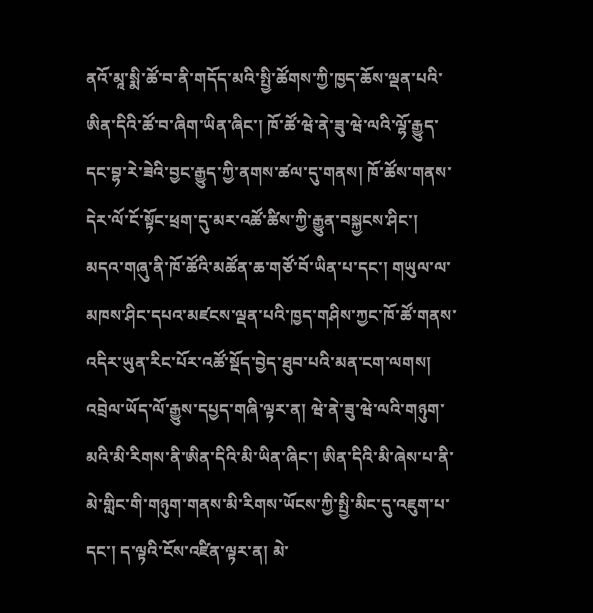ནའོ་མཱ་སྨི་ཚོ་བ་ནི་གདོད་མའི་སྤྱི་ཚོགས་ཀྱི་ཁྱད་ཆོས་ལྡན་པའི་ཨིན་དིའི་ཚོ་བ་ཞིག་ཡིན་ཞིང་། ཁོ་ཚོ་ཝེ་ནེ་ཟུ་ཝེ་ལའི་ལྷོ་རྒྱུད་དང་བྷ་རེ་ཟེའི་བྱང་རྒྱུད་ཀྱི་ནགས་ཚལ་དུ་གནས། ཁོ་ཚོས་གནས་དེར་ལོ་ངོ་སྟོང་ཕྲག་དུ་མར་འཚོ་ཚིས་ཀྱི་རྒྱུན་བསྐྱངས་ཤིང་། མདའ་གཞུ་ནི་ཁོ་ཚོའི་མཚོན་ཆ་གཙོ་བོ་ཡིན་པ་དང་། གཡུལ་ལ་མཁས་ཤིང་དཔའ་མཛངས་ལྡན་པའི་ཁྱད་གཤིས་ཀྱང་ཁོ་ཚོ་གནས་འདིར་ཡུན་རིང་པོར་འཚོ་སྡོད་བྱེད་ཐུབ་པའི་མན་ངག་ལགས།
འབྲེལ་ཡོད་ལོ་རྒྱུས་དཔྱད་གཞི་ལྟར་ན། ཝེ་ནེ་ཟུ་ཝེ་ལའི་གཉུག་མའི་མི་རིགས་ནི་ཨིན་དིའི་མི་ཡིན་ཞིང་། ཨིན་དིའི་མི་ཞེས་པ་ནི་མེ་གླིང་གི་གཉུག་གནས་མི་རིགས་ཡོངས་ཀྱི་སྤྱི་མིང་དུ་འཇུག་པ་དང་། ད་ལྟའི་ངོས་འཛིན་ལྟར་ན། མེ་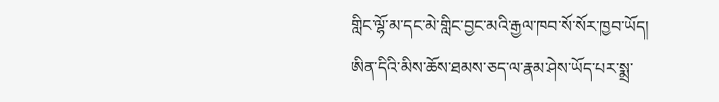གླིང་ལྷོ་མ་དང་མེ་གླིང་བྱང་མའི་རྒྱལ་ཁབ་སོ་སོར་ཁྱབ་ཡོད། ཨིན་དིའི་མིས་ཆོས་ཐམས་ཅད་ལ་རྣམ་ཤེས་ཡོད་པར་སྨྲ་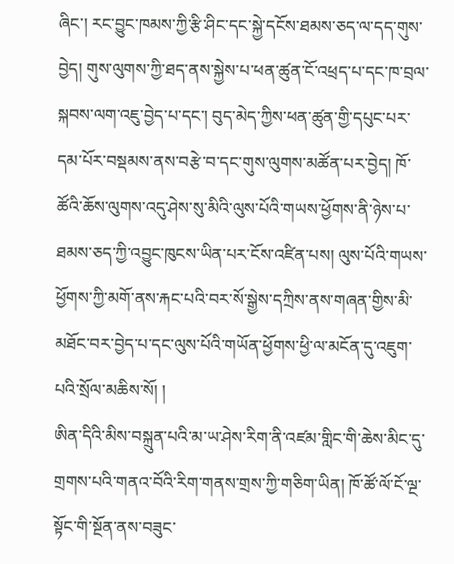ཞིང་། རང་བྱུང་ཁམས་ཀྱི་རྩི་ཤིང་དང་སྐྱེ་དངོས་ཐམས་ཅད་ལ་དད་གུས་བྱེད། གུས་ལུགས་ཀྱི་ཐད་ནས་སྐྱེས་པ་ཕན་ཚུན་ངོ་འཕྲད་པ་དང་ཁ་བྲལ་སྐབས་ལག་འཇུ་བྱེད་པ་དང་། བུད་མེད་ཀྱིས་ཕན་ཚུན་གྱི་དཔུང་པར་དམ་པོར་བསྡམས་ནས་བརྩེ་བ་དང་གུས་ལུགས་མཚོན་པར་བྱེད། ཁོ་ཚོའི་ཆོས་ལུགས་འདུ་ཤེས་སུ་མིའི་ལུས་པོའི་གཡས་ཕྱོགས་ནི་ཉེས་པ་ཐམས་ཅད་ཀྱི་འབྱུང་ཁུངས་ཡིན་པར་ངོས་འཛིན་པས། ལུས་པོའི་གཡས་ཕྱོགས་ཀྱི་མགོ་ནས་རྐང་པའི་བར་སོ་སྒྱེས་དཀྲིས་ནས་གཞན་གྱིས་མི་མཐོང་བར་བྱེད་པ་དང་ལུས་པོའི་གཡོན་ཕྱོགས་ཕྱི་ལ་མངོན་དུ་འཇུག་པའི་སྲོལ་མཆིས་སོ། །
ཨིན་དིའི་མིས་བསྐྲུན་པའི་མ་ཡ་ཤེས་རིག་ནི་འཛམ་གླིང་གི་ཆེས་མིང་དུ་གྲགས་པའི་གནའ་བོའི་རིག་གནས་གྲས་ཀྱི་གཅིག་ཡིན། ཁོ་ཚོ་ལོ་ངོ་ལྔ་སྟོང་གི་སྔོན་ནས་བཟུང་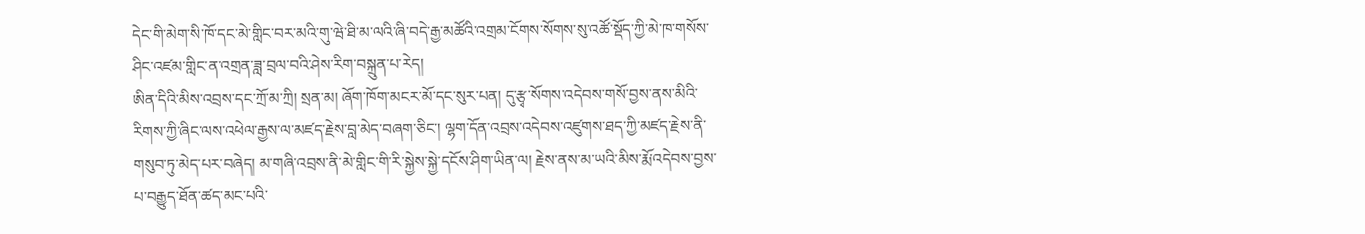དེང་གི་མེག་སི་ཁོ་དང་མེ་གླིང་བར་མའི་གུ་ཝེ་ཐི་མ་ལའི་ཞི་བདེ་རྒྱ་མཚོའི་འགྲམ་ངོགས་སོགས་སུ་འཚོ་སྡོད་ཀྱི་མེ་ཁ་གསོས་ཤིང་འཛམ་གླིང་ན་འགྲན་ཟླ་བྲལ་བའི་ཤེས་རིག་བསྐྲུན་པ་རེད།
ཨིན་དིའི་མིས་འབྲས་དང་ཀྲོ་མ་ཀྲི། སྲན་མ། ཞོག་ཁོག་མངར་མོ་དང་སུར་པན། དུ་རྩྭ་སོགས་འདེབས་གསོ་བྱས་ནས་མིའི་རིགས་ཀྱི་ཞིང་ལས་འཕེལ་རྒྱས་ལ་མཛད་རྗེས་བླ་མེད་བཞག་ཅིང་། ལྷག་དོན་འབྲས་འདེབས་འཛུགས་ཐད་ཀྱི་མཛད་རྗེས་ནི་གསུབ་ཏུ་མེད་པར་བཞེད། མ་གཞི་འབྲས་ནི་མེ་གླིང་གི་རི་སྐྱེས་སྐྱེ་དངོས་ཤིག་ཡིན་ལ། རྗེས་ནས་མ་ཡའི་མིས་རྨོ་འདེབས་བྱས་པ་བརྒྱུད་ཐོན་ཚད་མང་པའི་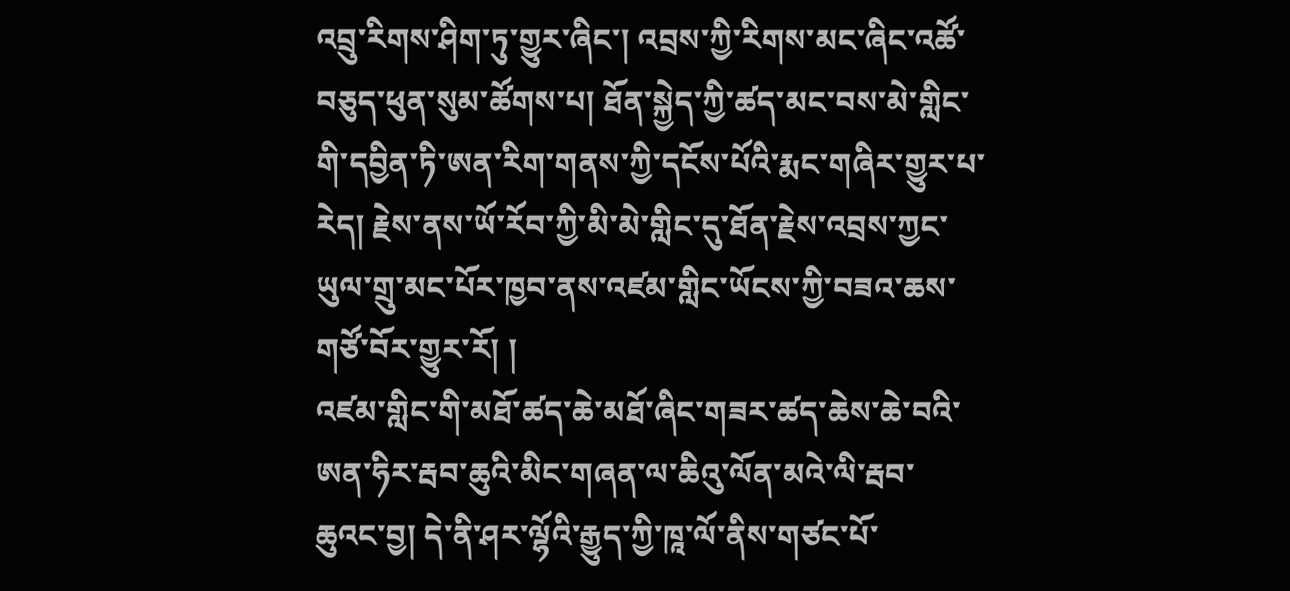འབྲུ་རིགས་ཤིག་ཏུ་གྱུར་ཞིང་། འབྲས་ཀྱི་རིགས་མང་ཞིང་འཚོ་བཅུད་ཕུན་སུམ་ཚོགས་པ། ཐོན་སྐྱེད་ཀྱི་ཚད་མང་བས་མེ་གླིང་གི་དབྱིན་ཏི་ཨན་རིག་གནས་ཀྱི་དངོས་པོའི་རྨང་གཞིར་གྱུར་པ་རེད། རྗེས་ནས་ཡོ་རོབ་ཀྱི་མི་མེ་གླིང་དུ་ཐོན་རྗེས་འབྲས་ཀྱང་ཡུལ་གྲུ་མང་པོར་ཁྱབ་ནས་འཛམ་གླིང་ཡོངས་ཀྱི་བཟའ་ཆས་གཙོ་བོར་གྱུར་རོ། །
འཛམ་གླིང་གི་མཐོ་ཚད་ཆེ་མཐོ་ཞིང་གཟར་ཚད་ཆེས་ཆེ་བའི་ཨན་ཧིར་རྦབ་ཆུའི་མིང་གཞན་ལ་ཆིའུ་ལོན་མའེ་ལི་རྦབ་ཆུའང་བྱ། དེ་ནི་ཤར་ལྷོའི་རྒྱུད་ཀྱི་ཁཱ་ལོ་ནིས་གཙང་པོ་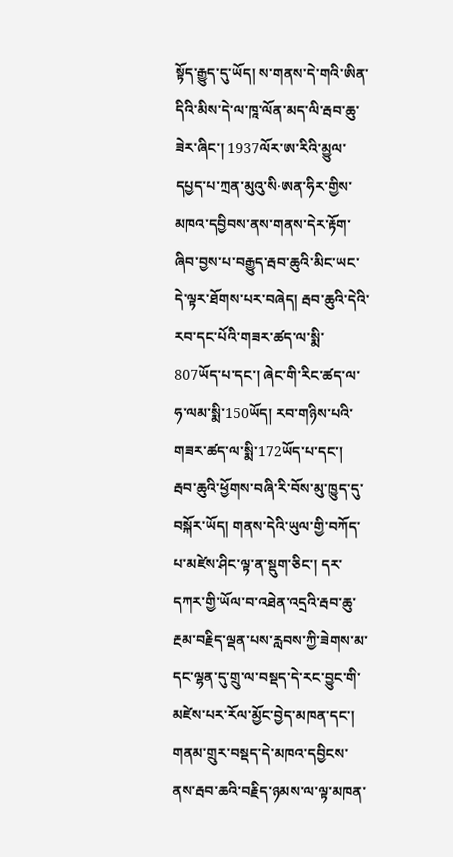སྟོད་རྒྱུད་དུ་ཡོད། ས་གནས་དེ་གའི་ཨིན་དིའི་མིས་དེ་ལ་ཁཱ་ལོན་མད་ལི་རྦབ་ཆུ་ཟེར་ཞིང་། 1937ལོར་ཨ་རིའི་མྱུལ་དཔྱད་པ་ཀྲན་མུའུ་སི·ཨན་ཧིར་གྱིས་མཁའ་དབྱིབས་ནས་གནས་དེར་རྟོག་ཞིབ་བྱས་པ་བརྒྱུད་རྦབ་ཆུའི་མིང་ཡང་དེ་ལྟར་ཐོགས་པར་བཞེད། རྦབ་ཆུའི་དེའི་རབ་དང་པོའི་གཟར་ཚད་ལ་སྨི་807ཡོད་པ་དང་། ཞེང་གི་རིང་ཚད་ལ་ཧ་ལམ་སྨི་150ཡོད། རབ་གཉིས་པའི་གཟར་ཚད་ལ་སྨི་172ཡོད་པ་དང་། རྦབ་ཆུའི་ཕྱོགས་བཞི་རི་བོས་མུ་ཁྱུད་དུ་བསྐོར་ཡོད། གནས་དེའི་ཡུལ་གྱི་བཀོད་པ་མཛེས་ཤིང་ལྟ་ན་སྡུག་ཅིང་། དར་དཀར་གྱི་ཡོལ་བ་འཐེན་འདྲའི་རྦབ་ཆུ་རྔམ་བརྗིད་ལྡན་པས་རླབས་ཀྱི་ཟེགས་མ་དང་ལྷན་དུ་གྲུ་ལ་བསྡད་དེ་རང་བྱུང་གི་མཛེས་པར་རོལ་མྱོང་བྱེད་མཁན་དང་། གནམ་གྲུར་བསྡད་དེ་མཁའ་དབྱིངས་ནས་རྦབ་ཆའི་བརྗིད་ཉམས་ལ་ལྟ་མཁན་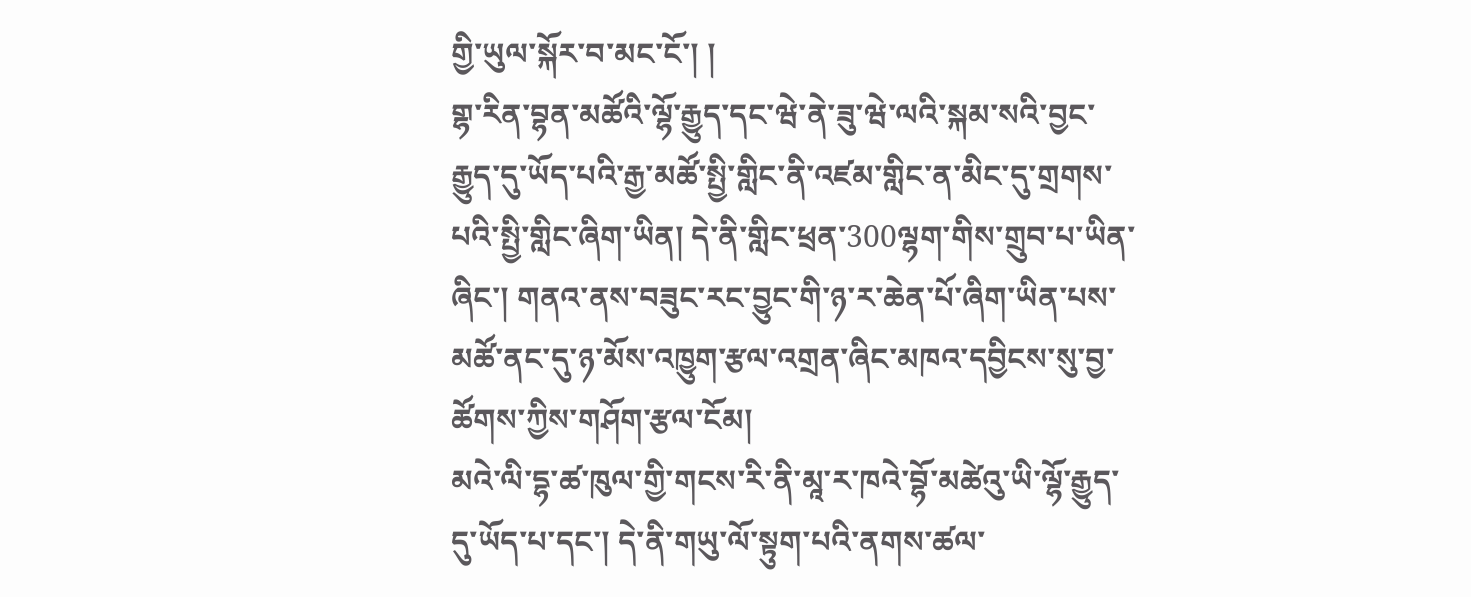གྱི་ཡུལ་སྐོར་བ་མང་ངོ་། །
གྷ་རིན་བྷན་མཚོའི་ལྷོ་རྒྱུད་དང་ཝེ་ནེ་ཟུ་ཝེ་ལའི་སྐམ་སའི་བྱང་རྒྱུད་དུ་ཡོད་པའི་རྒྱ་མཚོ་སྤྱི་གླིང་ནི་འཛམ་གླིང་ན་མིང་དུ་གྲགས་པའི་སྤྱི་གླིང་ཞིག་ཡིན། དེ་ནི་གླིང་ཕྲན་300ལྷག་གིས་གྲུབ་པ་ཡིན་ཞིང་། གནའ་ནས་བཟུང་རང་བྱུང་གི་ཉ་ར་ཆེན་པོ་ཞིག་ཡིན་པས་མཚོ་ནང་དུ་ཉ་མོས་འཁྱུག་རྩལ་འགྲན་ཞིང་མཁའ་དབྱིངས་སུ་བྱ་ཚོགས་ཀྱིས་གཤོག་རྩལ་ངོམ།
མའེ་ལི་དྷ་ཚ་ཁུལ་གྱི་གངས་རི་ནི་མཱ་ར་ཁའེ་བྷོ་མཚེའུ་ཡི་ལྷོ་རྒྱུད་དུ་ཡོད་པ་དང་། དེ་ནི་གཡུ་ལོ་སྟུག་པའི་ནགས་ཚལ་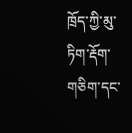ཁྲོད་ཀྱི་མུ་ཏིག་རྡོག་གཅིག་དང་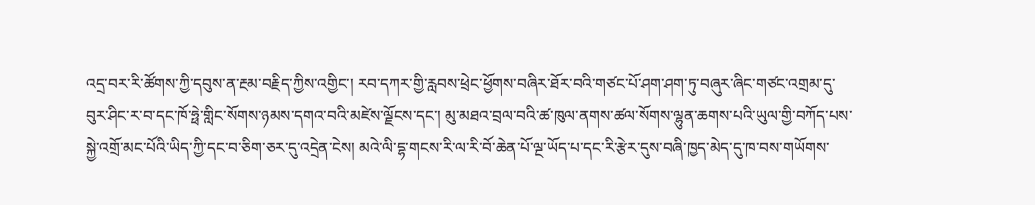འདྲ་བར་རི་ཚོགས་ཀྱི་དབུས་ན་རྔམ་བརྗིད་ཀྱིས་འགྱིང་། རབ་དཀར་གྱི་རླབས་ཕྲེང་ཕྱོགས་བཞིར་ཐོར་བའི་གཙང་པོ་ཤག་ཤག་ཏུ་བཞུར་ཞིང་གཙང་འགྲམ་དུ་བུར་ཤིང་ར་བ་དང་ཁོ་ཧྥེ་གླིང་སོགས་ཉམས་དགའ་བའི་མཛེས་ལྗོངས་དང་། མུ་མཐའ་བྲལ་བའི་ཚ་ཁུལ་ནགས་ཚལ་སོགས་ལྷུན་ཆགས་པའི་ཡུལ་གྱི་བཀོད་པས་སྐྱེ་འགྲོ་མང་པོའི་ཡིད་ཀྱི་དང་བ་ཅིག་ཅར་དུ་འདྲེན་ངེས། མའེ་ལི་དྷ་གངས་རི་ལ་རི་བོ་ཆེན་པོ་ལྔ་ཡོད་པ་དང་རི་རྩེར་དུས་བཞི་ཁྱད་མེད་དུ་ཁ་བས་གཡོགས་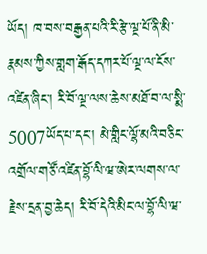ཡོད། ཁ་བས་བརྒྱན་པའི་རི་རྩེ་ལྔ་པོ་ནི་མི་རྣམས་ཀྱིས་གླག་རྒོད་དཀར་པོ་ལྔ་ལ་ངོས་འཛིན་ཞིང་། རི་བོ་ལྔ་ལས་ཆེས་མཐོ་བ་ལ་སྨི་5007ཡོད་པ་དང་། མེ་གླིང་ལྷོ་མའི་བཅིང་འགྲོལ་གཙོ་འཛིན་བྷོ་ལི་ཝ་ཨེར་ལགས་ལ་རྗེས་དྲན་བྱ་ཆེད། རི་བོ་དེའི་མིང་ལ་བྷོ་ལི་ཝ་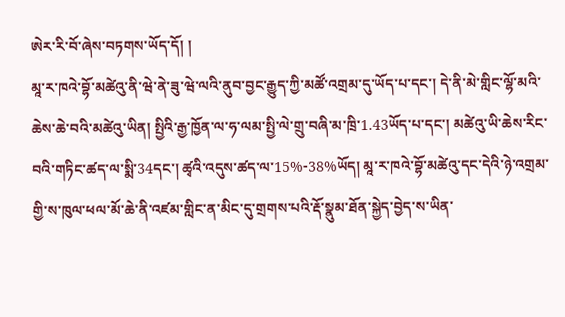ཨེར་རི་བོ་ཞེས་བཏགས་ཡོད་དོ། །
མཱ་ར་ཁའེ་བྷོ་མཚེའུ་ནི་ཝེ་ནེ་ཟུ་ཝེ་ལའི་ནུབ་བྱང་རྒྱུད་ཀྱི་མཚོ་འགྲམ་དུ་ཡོད་པ་དང་། དེ་ནི་མེ་གླིང་ལྷོ་མའི་ཆེས་ཆེ་བའི་མཚེའུ་ཡིན། སྤྱིའི་རྒྱ་ཁྱོན་ལ་ཧ་ལམ་སྤྱི་ལེ་གྲུ་བཞི་མ་ཁྲི་1.43ཡོད་པ་དང་། མཚེའུ་ཡི་ཆེས་རིང་བའི་གཏིང་ཚད་ལ་སྨི་34དང་། ཚྭའི་འདུས་ཚད་ལ་15%-38%ཡོད། མཱ་ར་ཁའེ་བྷོ་མཚེའུ་དང་དེའི་ཉེ་འགྲམ་གྱི་ས་ཁུལ་ཕལ་མོ་ཆེ་ནི་འཛམ་གླིང་ན་མིང་དུ་གྲགས་པའི་རྡོ་སྣུམ་ཐོན་སྐྱེད་བྱེད་ས་ཡིན་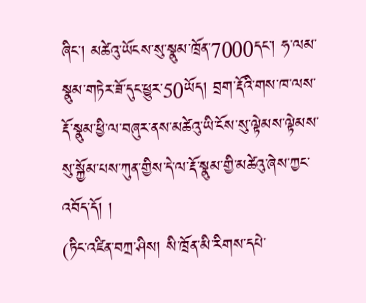ཞིང་། མཚེའུ་ཡོངས་སུ་སྣུམ་ཁྲོན་7000དང་། ཧ་ལམ་སྣུམ་གཏེར་ཟོ་དུང་ཕྱུར་50ཡོད། བྲག་རྡོའི་གས་ཁ་ལས་རྡོ་སྣུམ་ཕྱི་ལ་བཞུར་ནས་མཚེའུ་ཡི་ངོས་སུ་ལྟེམས་ལྟེམས་སུ་སྐྱོམ་པས་ཀུན་གྱིས་དེ་ལ་རྡོ་སྣུམ་གྱི་མཚེའུ་ཞེས་ཀྱང་འབོད་དོ། །
(ཏིང་འཛིན་བཀྲ་ཤིས། སི་ཁྲོན་མི་རིགས་དཔེ་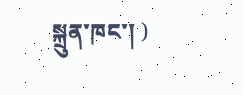སྐྲུན་ཁང་། )